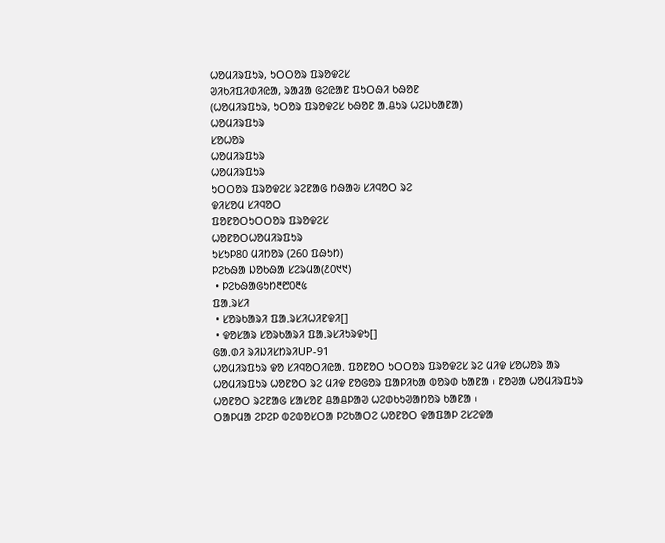ᱦᱚᱢᱤᱨᱯᱩᱨ, ᱩᱛᱛᱚᱨ ᱯᱨᱚᱫᱮᱥ
ᱣᱤᱠᱤᱯᱤᱰᱤᱭᱟ, ᱨᱟᱲᱟ ᱜᱮᱭᱟᱱ ᱯᱩᱛᱷᱤ ᱠᱷᱚᱱ
(ᱦᱚᱢᱤᱨᱯᱩᱨ, ᱩᱛᱚᱨ ᱯᱨᱚᱫᱮᱥ ᱠᱷᱚᱱ ᱟᱹᱪᱩᱨ ᱦᱮᱡᱠᱟᱱᱟ)
ᱦᱚᱢᱤᱨᱯᱩᱨ
ᱥᱚᱦᱚᱨ
ᱦᱚᱢᱤᱨᱯᱩᱨ
ᱦᱚᱢᱤᱨᱯᱩᱨ
ᱩᱛᱛᱚᱨ ᱯᱨᱚᱫᱮᱥ ᱨᱮᱱᱟᱜ ᱴᱷᱟᱶ ᱥᱤᱧᱚᱛ ᱨᱮ
ᱫᱤᱥᱚᱢ ᱥᱤᱧᱚᱛ
ᱯᱚᱱᱚᱛᱩᱛᱛᱚᱨ ᱯᱨᱚᱫᱮᱥ
ᱦᱚᱱᱚᱛᱦᱚᱢᱤᱨᱯᱩᱨ
ᱩᱥᱩᱞ80 ᱢᱤᱴᱚᱨ (260 ᱯᱷᱩᱴ)
ᱞᱮᱠᱷᱟ ᱡᱚᱠᱷᱟ ᱥᱮᱨᱢᱟ(᱒᱐᱑᱑)
 • ᱞᱮᱠᱷᱟᱜᱩᱴ᱓᱘᱐᱓᱕
ᱯᱟᱹᱨᱥᱤ
 • ᱥᱚᱨᱠᱟᱨᱤ ᱯᱟᱹᱨᱥᱤᱦᱤᱱᱫᱤ[]
 • ᱫᱚᱥᱟᱨ ᱥᱚᱨᱠᱟᱨᱤ ᱯᱟᱹᱨᱥᱤᱩᱨᱫᱩ[]
ᱜᱟᱹᱰᱤ ᱨᱤᱡᱤᱥᱴᱨᱤUP-91
ᱦᱚᱢᱤᱨᱯᱩᱨ ᱫᱚ ᱥᱤᱧᱚᱛᱤᱭᱟᱹ ᱯᱚᱱᱚᱛ ᱩᱛᱛᱚᱨ ᱯᱨᱚᱫᱮᱥ ᱨᱮ ᱢᱤᱫ ᱥᱚᱦᱚᱨ ᱟᱨ ᱦᱚᱢᱤᱨᱯᱩᱨ ᱦᱚᱱᱚᱛ ᱨᱮ ᱢᱤᱫ ᱱᱚᱜᱚᱨ ᱯᱟᱞᱤᱠᱟ ᱵᱚᱨᱰ ᱠᱟᱱᱟ ᱾ ᱱᱚᱣᱟ ᱦᱚᱢᱤᱨᱯᱩᱨ ᱦᱚᱱᱚᱛ ᱨᱮᱱᱟᱜ ᱥᱟᱥᱚᱱ ᱪᱟᱪᱞᱟᱣ ᱦᱮᱰᱠᱩᱣᱟᱴᱚᱨ ᱠᱟᱱᱟ ᱾
ᱛᱟᱞᱢᱟ ᱮᱞᱮᱞ ᱵᱮᱵᱚᱥᱛᱟ ᱞᱮᱠᱟᱛᱮ ᱦᱚᱱᱚᱛ ᱫᱟᱯᱟᱞ ᱮᱥᱮᱫᱟ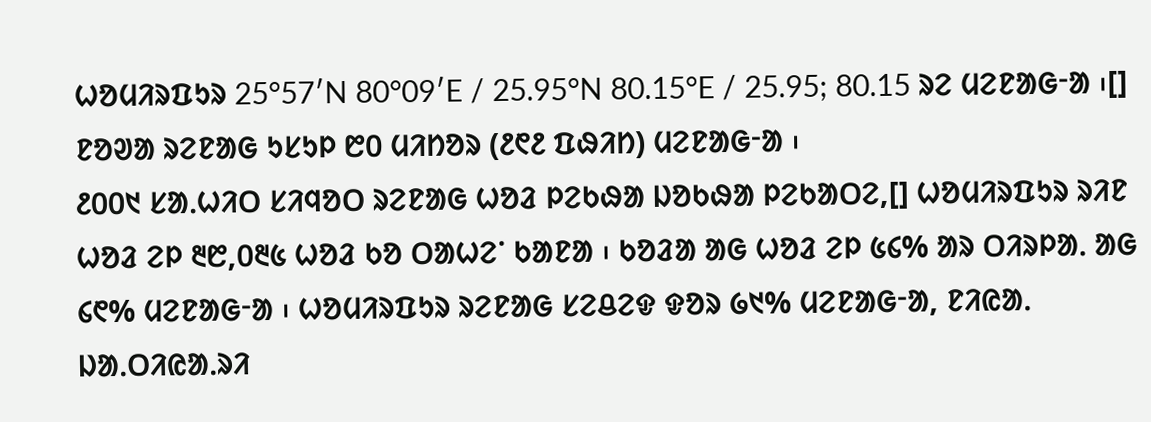ᱦᱚᱢᱤᱨᱯᱩᱨ 25°57′N 80°09′E / 25.95°N 80.15°E / 25.95; 80.15 ᱨᱮ ᱢᱮᱱᱟᱜᱼᱟ ᱾[] ᱱᱚᱣᱟ ᱨᱮᱱᱟᱜ ᱩᱥᱩᱞ ᱘᱐ ᱢᱤᱴᱚᱨ (᱒᱖᱒ ᱯᱷᱤᱴ) ᱢᱮᱱᱟᱜᱼᱟ ᱾
᱒᱐᱐᱑ ᱥᱟᱹᱦᱤᱛ ᱥᱤᱧᱚᱛ ᱨᱮᱱᱟᱜ ᱦᱚᱲ ᱞᱮᱠᱷᱟ ᱡᱚᱠᱷᱟ ᱞᱮᱠᱟᱛᱮ,[] ᱦᱚᱢᱤᱨᱯᱩᱨ ᱨᱤᱱ ᱦᱚᱲ ᱮᱞ ᱓᱘,᱐᱓᱕ ᱦᱚᱲ ᱠᱚ ᱛᱟᱦᱮᱸ ᱠᱟᱱᱟ ᱾ ᱠᱚᱲᱟ ᱟᱜ ᱦᱚᱲ ᱮᱞ ᱕᱔% ᱟᱨ ᱛᱤᱨᱞᱟᱹ ᱟᱜ ᱔᱖% ᱢᱮᱱᱟᱜᱼᱟ ᱾ ᱦᱚᱢᱤᱨᱯᱩᱨ ᱨᱮᱱᱟᱜ ᱥᱮᱪᱮᱫ ᱫᱚᱨ ᱙᱑% ᱢᱮᱱᱟᱜᱼᱟ, ᱱᱤᱭᱟᱹ ᱡᱟᱹᱛᱤᱭᱟᱹᱨᱤ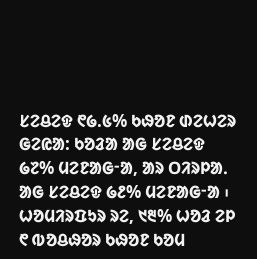ᱥᱮᱪᱮᱫ ᱖᱙.᱕% ᱠᱷᱚᱱ ᱰᱮᱦᱮᱨ ᱜᱮᱭᱟ: ᱠᱚᱲᱟ ᱟᱜ ᱥᱮᱪᱮᱫ ᱙᱗% ᱢᱮᱱᱟᱜᱼᱟ, ᱟᱨ ᱛᱤᱨᱞᱟᱹ ᱟᱜ ᱥᱮᱪᱮᱫ ᱙᱒% ᱢᱮᱱᱟᱜᱼᱟ ᱾ ᱦᱚᱢᱤᱨᱯᱩᱨ ᱨᱮ, ᱑᱓% ᱦᱚᱲ ᱮᱞ ᱖ ᱵᱚᱪᱷᱚᱨ ᱠᱷᱚᱱ ᱠᱚᱢ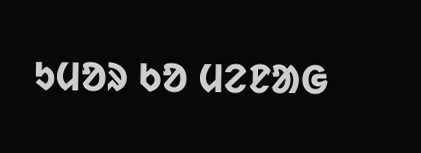ᱩᱢᱚᱨ ᱠᱚ ᱢᱮᱱᱟᱜ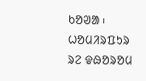ᱠᱚᱣᱟ ᱾
ᱦᱚᱢᱤᱨᱯᱩᱨ ᱨᱮ ᱫᱷᱚᱨᱚᱢ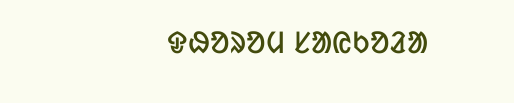ᱫᱷᱚᱨᱚᱢ ᱥᱟᱭᱠᱚᱲᱟ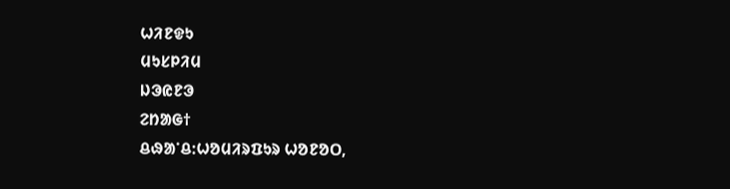ᱦᱤᱱᱫᱩ
ᱢᱩᱥᱞᱤᱢ
ᱡᱳᱭᱱᱳ
ᱮᱴᱟᱜ†
ᱪᱷᱟᱸᱪ:ᱦᱚᱢᱤᱨᱯᱩᱨ ᱦᱚᱱᱚᱛ,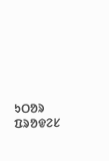ᱩᱛᱚᱨ ᱯᱨᱚᱫᱮᱥ